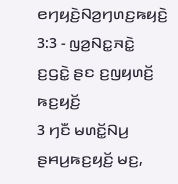ꤕꤚꤟꤢꤧ꤬ꤡꤤ꤬ꤚꤛꤢ꤬ꤒꤟꤢꤧ꤬ 3:3 - ꤜꤤ꤬ꤡꤢ꤭ꤏꤢꤧ꤭ ꤢ꤬ꤞꤢꤧ꤭ ꤔꤢ ꤢ꤬ꤜꤟꤛꤢꤩ꤬ ꤒꤢ꤬ꤟꤢꤩ꤬
3 ꤚꤢꤪ ꤗꤛꤢꤩ꤭ꤡꤣ꤬ ꤔꤌꤣ꤬ꤒꤢ꤬ꤟꤢꤩ꤬ ꤗꤢ꤬,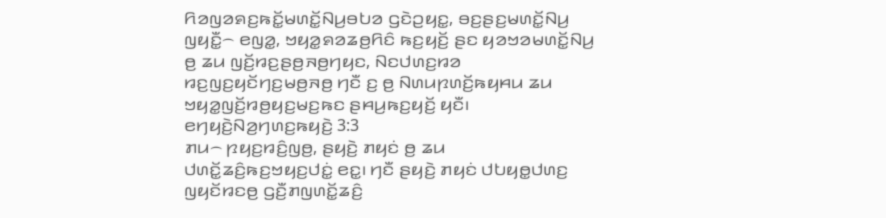ꤖꤤꤜꤤꤎꤢ꤬ꤒꤢꤩ꤭ꤗꤛꤢꤩ꤭ꤡꤣ꤬ꤋꤝꤤ ꤞꤢꤧꤑꤟꤢ꤭, ꤋꤢ꤬ꤔꤢ꤬ꤗꤛꤢꤩ꤭ꤡꤣ꤬ ꤜꤟꤢꤪ꤭꤮ ꤕꤜꤤ꤭, ꤠꤟꤤ꤭ꤎꤤꤘꤥ꤬ꤖꤢꤨ ꤒꤢ꤬ꤟꤢꤩ꤬ ꤔꤢ ꤟꤤꤠꤤꤗꤛꤢꤩ꤭ꤡꤣ꤬ ꤥ꤬ ꤘꤣ ꤜꤢꤩ꤬ꤙꤢ꤬ꤔꤥ꤬ꤏꤥ꤬ꤚꤟꤢ, ꤡꤢꤓꤛꤢ꤬ꤙꤤ ꤙꤢ꤬ꤜꤢ꤬ꤟꤢꤩꤚꤢ꤬ꤗꤥ꤬ꤏꤥ꤬ ꤚꤢꤪ ꤢ꤬ ꤥ꤬ ꤡꤛꤣꤐꤛꤢꤩ꤬ꤒꤟꤌꤣ ꤘꤣ ꤠꤟꤤ꤭ꤜꤢꤩ꤬ꤙꤥ꤬ꤟꤢ꤬ꤗꤢ꤬ꤒꤢ ꤔꤌꤣ꤬ꤒꤢ꤬ꤟꤢꤩ꤬ ꤟꤢꤪ꤯
ꤕꤚꤟꤢꤧ꤬ꤡꤤ꤬ꤚꤛꤢ꤬ꤒꤟꤢꤧ꤬ 3:3
ꤊꤣ꤮ ꤐꤟꤢ꤬ꤙꤢꤨ꤬ꤜꤥ꤬, ꤔꤟꤢꤧ꤬ ꤊꤟꤢꤦ ꤥ꤬ ꤘꤣ ꤓꤛꤢꤩ꤭ꤘꤢꤨ꤬ꤒꤢ꤬ꤠꤟꤢ꤬ꤓꤢꤦ꤭ ꤕꤢ꤭꤯ ꤚꤢꤪ ꤔꤟꤢꤧ꤬ ꤊꤟꤢꤦ ꤓꤝꤟꤥ꤭ꤓꤛꤢ꤬ ꤜꤟꤢꤩꤙꤢꤥ꤬ ꤞꤢꤪ꤬ꤊꤜꤛꤢꤩ꤭ꤘꤢꤨ꤬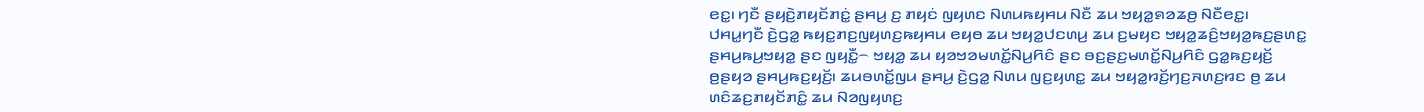ꤕꤢ꤭꤯ ꤚꤢꤪ ꤔꤟꤢꤧ꤬ꤊꤟꤢꤩꤊꤢꤦ꤭ ꤔꤌꤣ꤬ ꤢ꤬ ꤊꤟꤢꤦ ꤜꤟꤛꤢ ꤡꤛꤣꤒꤟꤌꤣ ꤡꤢꤪ ꤘꤣ ꤠꤟꤤ꤭ꤎꤤꤘꤥ꤬ ꤡꤢꤪꤕꤢ꤭꤯
ꤓꤌꤣ꤭ꤚꤢꤪ ꤢꤧ꤬ꤞꤤ꤭ ꤒꤟꤢ꤭ꤊꤢ꤬ꤜꤟꤛꤢ꤬ꤒꤟꤌꤣ ꤕꤟꤥ ꤘꤣ ꤠꤟꤤ꤭ꤓꤢꤛꤣ꤬ ꤘꤣ ꤢ꤬ꤗꤟꤢ ꤠꤟꤤ꤭ꤘꤢꤨ꤬ꤠꤟꤤ꤭ꤒꤢ꤬ꤔꤛꤢ꤭ ꤔꤌꤣ꤬ꤒꤣ꤬ꤠꤟꤤ꤭ ꤔꤢ ꤜꤟꤢꤪ꤭꤮ ꤠꤟꤤ꤭ ꤘꤣ ꤟꤤꤠꤤꤗꤛꤢꤩ꤭ꤡꤣ꤬ꤖꤢꤨ ꤔꤢ ꤋꤢ꤬ꤔꤢ꤬ꤗꤛꤢꤩ꤭ꤡꤣ꤬ꤖꤢꤨ ꤞꤤ꤭ꤒꤢ꤬ꤟꤢꤩ꤬ ꤥ꤬ꤔꤟꤤ ꤔꤌꤣ꤬ꤒꤢ꤬ꤟꤢꤩ꤬꤯ ꤘꤣꤋꤛꤢꤩ꤭ꤜꤣ ꤔꤌꤣ꤬ ꤢꤧ꤬ꤞꤤ꤭ ꤡꤛꤣ ꤜꤢ꤬ꤟꤛꤢ꤭ ꤘꤣ ꤠꤟꤤ꤭ꤙꤢꤩ꤬ꤚꤢ꤬ꤏꤛꤢ꤬ꤙꤢ ꤥ꤬ ꤘꤣ ꤛꤢꤨꤘꤢ꤬ꤊꤟꤢꤩꤊꤢꤨ꤭ ꤘꤣ ꤡꤤꤜꤟꤛꤢ꤬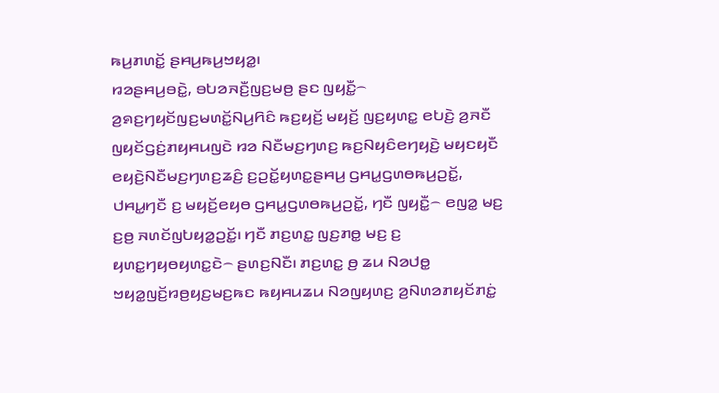ꤒꤣ꤬ꤊꤛꤢꤩ꤭ ꤔꤌꤣ꤬ꤒꤣ꤬ꤠꤟꤤ꤭꤯
ꤙꤤꤔꤌꤣ꤬ꤋꤢꤧ꤭, ꤋꤝꤤꤏꤢꤪ꤬ꤜꤢ꤬ꤗꤥ꤬ ꤔꤢ ꤜꤟꤢꤪ꤭꤮ ꤤ꤬ꤎꤢ꤬ꤚꤟꤢꤩꤜꤢ꤬ꤗꤛꤢꤩ꤭ꤡꤣ꤬ꤖꤢꤨ ꤒꤢ꤬ꤟꤢꤩ꤬ ꤗꤟꤢꤩ꤬ ꤜꤢ꤬ꤟꤛꤢ꤭ ꤕꤝꤢꤧ꤬ ꤤ꤬ꤏꤢꤪ ꤜꤟꤢꤩꤞꤢꤦ꤬ꤊꤟꤌꤣꤜꤢꤧ ꤙꤤ ꤡꤢꤪꤗꤢ꤬ꤚꤛꤢ꤬ ꤒꤢ꤬ꤡꤟꤢꤨꤕꤚꤟꤢꤧ꤬ ꤗꤟꤢꤟꤢꤪ ꤕꤟꤢꤧ꤬ꤡꤢꤪꤗꤢ꤬ꤚꤛꤢ꤬ꤘꤢꤨ꤬ ꤢ꤬ꤑꤢꤩ꤭ꤟꤛꤢ꤭ꤔꤌꤣ꤬ ꤞꤌꤣ꤭ꤞꤛꤥꤒꤣ꤬ꤑꤢꤩ꤭, ꤓꤌꤣ꤭ꤚꤢꤪ ꤢ꤬ ꤗꤟꤢꤩ꤬ꤕꤟꤥ ꤞꤌꤣ꤭ꤞꤛꤥꤒꤣ꤬ꤑꤢꤩ꤭, ꤚꤢꤪ ꤜꤟꤢꤪ꤭꤮ ꤕꤜꤤ꤭ ꤗꤢ꤬ ꤢ꤬ꤥ꤬ ꤏꤛꤢꤩꤜꤝꤟꤤ꤭ꤑꤢꤩ꤭꤯ ꤚꤢꤪ ꤊꤢ꤬ꤛꤢ꤭ ꤜꤢ꤬ꤊꤥ꤭ ꤗꤢ꤬ ꤢ꤬ ꤟꤛꤢ꤭ꤚꤟꤥꤟꤛꤢ꤭ꤢꤧ꤮ ꤔꤛꤢ꤬ꤡꤢꤪ꤯ ꤊꤢ꤬ꤛꤢ꤭ ꤥ꤬ ꤘꤣ ꤡꤤꤓꤥ꤭ ꤠꤟꤤ꤭ꤜꤢꤩ꤬ꤙꤥ꤬ꤟꤢ꤬ꤗꤢ꤬ꤒꤢ ꤒꤟꤌꤣꤘꤣ ꤡꤤꤜꤟꤛꤢ꤬ ꤤ꤬ꤡꤛꤤꤊꤟꤢꤩꤊꤢꤦ꤭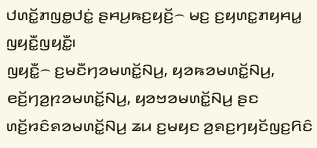ꤓꤛꤢꤩ꤭ꤊꤜꤥ꤭ꤓꤢꤦ꤭ ꤔꤌꤣ꤬ꤒꤢ꤬ꤟꤢꤩ꤬꤮ ꤗꤢ꤬ ꤢ꤬ꤟꤛꤢ꤭ꤊꤟꤌꤣ꤭ ꤜꤟꤢꤪ꤭ꤜꤟꤢꤪ꤭꤯
ꤜꤟꤢꤪ꤭꤮ ꤢ꤬ꤗꤢꤪꤚꤤꤗꤛꤢꤩ꤭ꤡꤣ꤬, ꤟꤤꤒꤤꤗꤛꤢꤩ꤭ꤡꤣ꤬, ꤕꤢꤩ꤬ꤚꤤ꤬ꤐꤤꤗꤛꤢꤩ꤭ꤡꤣ꤬, ꤟꤤꤠꤤꤗꤛꤢꤩ꤭ꤡꤣ꤬ ꤔꤢ ꤛꤢꤩ꤬ꤙꤢꤨꤎꤤꤗꤛꤢꤩ꤭ꤡꤣ꤬ ꤘꤣ ꤢ꤬ꤗꤟꤢ ꤤ꤬ꤎꤢ꤬ꤚꤟꤢꤩꤜꤢ꤬ꤖꤢꤨ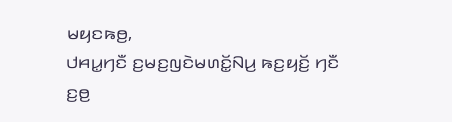ꤗꤟꤢꤒꤥ꤬,
ꤓꤌꤣ꤭ꤚꤢꤪ ꤢ꤬ꤗꤢ꤬ꤜꤢꤧꤗꤛꤢꤩ꤭ꤡꤣ꤬ ꤒꤢ꤬ꤟꤢꤩ꤬ ꤚꤢꤪ ꤢ꤬ꤥ꤬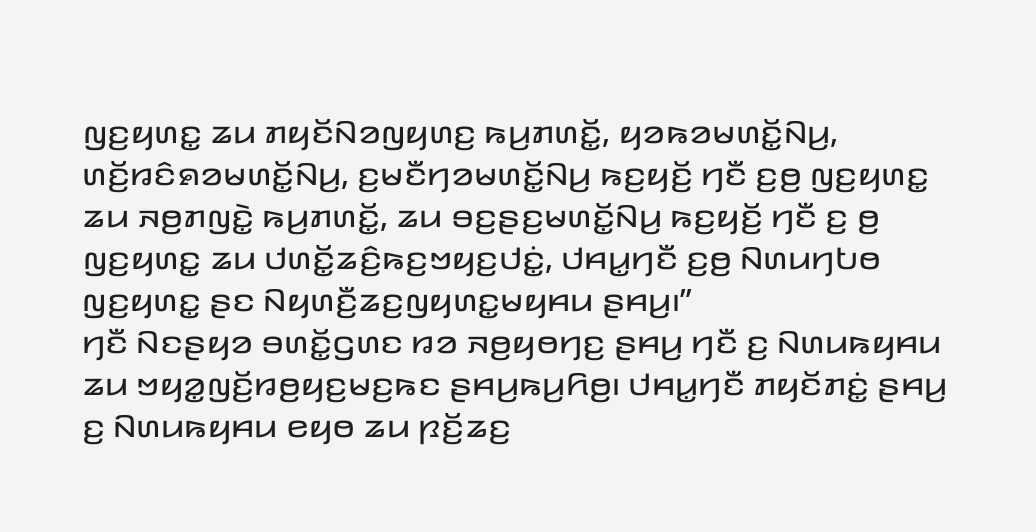ꤜꤢ꤬ꤟꤛꤢ꤭ ꤘꤣ ꤊꤟꤢꤩꤡꤤꤜꤟꤛꤢ꤬ ꤒꤣ꤬ꤊꤛꤢꤩ꤭, ꤟꤤꤒꤤꤗꤛꤢꤩ꤭ꤡꤣ꤬, ꤛꤢꤩ꤬ꤙꤢꤨꤎꤤꤗꤛꤢꤩ꤭ꤡꤣ꤬, ꤢ꤬ꤗꤢꤪꤚꤤꤗꤛꤢꤩ꤭ꤡꤣ꤬ ꤒꤢ꤬ꤟꤢꤩ꤬ ꤚꤢꤪ ꤢ꤬ꤥ꤬ ꤜꤢ꤬ꤟꤛꤢ꤭ ꤘꤣ ꤏꤥ꤬ꤊꤜꤢꤧ꤭ ꤒꤣ꤬ꤊꤛꤢꤩ꤭, ꤘꤣ ꤋꤢ꤬ꤔꤢ꤬ꤗꤛꤢꤩ꤭ꤡꤣ꤬ ꤒꤢ꤬ꤟꤢꤩ꤬ ꤚꤢꤪ ꤢ꤬ ꤥ꤬ ꤜꤢ꤬ꤟꤛꤢ꤭ ꤘꤣ ꤓꤛꤢꤩ꤭ꤘꤢꤨ꤬ꤒꤢ꤬ꤠꤟꤢ꤬ꤓꤢꤦ꤭, ꤓꤌꤣ꤭ꤚꤢꤪ ꤢ꤬ꤥ꤬ ꤡꤛꤣꤚꤝꤥ ꤜꤢ꤬ꤟꤛꤢ꤭ ꤔꤢ ꤡꤟꤛꤢꤪ꤬ꤘꤢ꤬ꤜꤟꤛꤢ꤭ꤗꤟꤌꤣ ꤔꤌꤣ꤬꤯”
ꤚꤢꤪ ꤡꤢꤔꤟꤤ ꤋꤛꤢꤩ꤭ꤞꤛꤢ ꤙꤤ ꤏꤥ꤬ꤟꤥꤚꤢ꤬ ꤔꤌꤣ꤬ ꤚꤢꤪ ꤢ꤬ ꤡꤛꤣꤒꤟꤌꤣ ꤘꤣ ꤠꤟꤤ꤭ꤜꤢꤩ꤬ꤙꤥ꤬ꤟꤢ꤬ꤗꤢ꤬ꤒꤢ ꤔꤌꤣ꤬ꤒꤣ꤬ꤖꤥ꤬꤯ ꤓꤌꤣ꤭ꤚꤢꤪ ꤊꤟꤢꤩꤊꤢꤦ꤭ ꤔꤌꤣ꤬ ꤢ꤬ ꤡꤛꤣꤒꤟꤌꤣ ꤕꤟꤥ ꤘꤣ ꤐꤢꤩ꤬ꤘꤢ꤬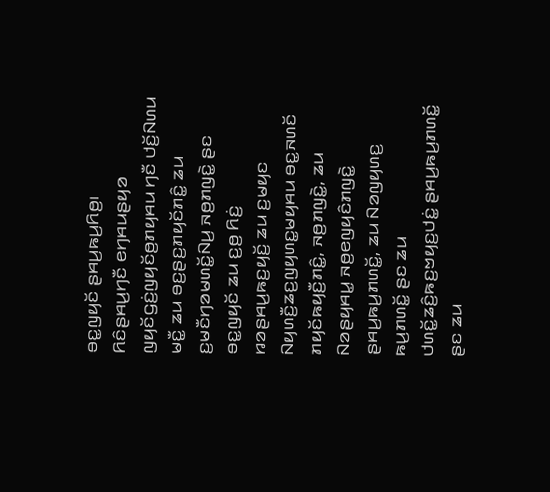ꤋꤢ꤭ꤜꤟꤢꤩ ꤔꤌꤣ꤬ꤒꤣ꤬ꤖꤥ꤬꤯
ꤖꤢꤨꤔꤌꤣ꤬ꤚꤢꤪ ꤕꤚꤌꤣꤔꤟꤤ ꤜꤟꤢꤩꤞꤢꤦ꤬ꤜꤟꤢꤩꤥ꤬ꤊꤟꤌꤣ ꤚꤢꤪ ꤓꤢꤩ꤬ꤡꤛꤣ ꤗꤢꤪ꤭ ꤘꤣ ꤋꤢ꤬ꤔꤢ꤬ꤊꤟꤢꤩꤊꤢꤨ꤭ ꤘꤣ ꤢ꤬ꤗꤢꤪꤚꤤꤗꤛꤢꤩ꤭ꤡꤣ꤬ ꤏꤥ꤬ꤊꤜꤢꤧ꤭ ꤔꤢ ꤋꤢ꤭ꤜꤟꤢꤩ ꤘꤣ ꤢ꤬ꤥ꤬ ꤖꤢꤦ꤬ ꤙꤤꤔꤌꤣ꤬ꤒꤢ꤬ꤟꤢꤩ꤬ ꤘꤣ ꤢ꤬ꤗꤟꤢ ꤡꤟꤛꤢꤪ꤬ꤘꤢ꤬ꤜꤟꤛꤢ꤭ꤗꤟꤌꤣ ꤋꤢ꤭ꤏꤛꤢꤩ ꤊꤟꤢꤩꤒꤟꤢꤪ꤬ꤊꤢꤨ꤭, ꤏꤥ꤬ꤊꤜꤢꤧ꤭, ꤘꤣ ꤡꤤꤔꤟꤌꤣ꤭ ꤏꤥ꤬ꤕꤜꤟꤢꤨꤊꤜꤢꤧ꤭ ꤔꤌꤣ꤬ꤒꤣ꤬ꤊꤛꤢꤩ꤭, ꤘꤣ ꤡꤤꤜꤟꤛꤢ꤬ ꤒꤣ꤬ꤊꤛꤢꤩ꤭ ꤔꤢ ꤘꤣ ꤓꤛꤢꤩ꤭ꤘꤢꤨ꤬ꤒꤢ꤬ꤠꤟꤢ꤬ꤓꤢꤦ꤭ ꤔꤌꤣ꤬ꤒꤣ꤬ꤊꤛꤢꤩ꤭ ꤔꤢ ꤘꤣ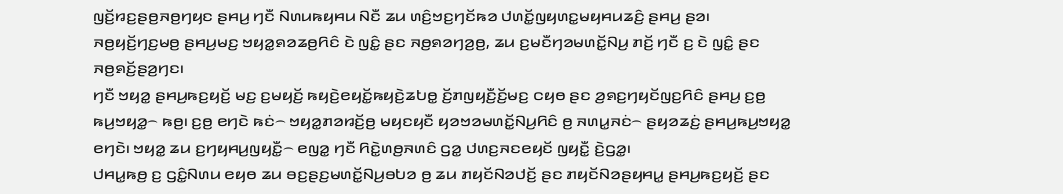ꤜꤢꤩ꤬ꤙꤢ꤬ꤔꤥ꤬ꤏꤥ꤬ꤚꤟꤢ ꤔꤌꤣ꤬ ꤚꤢꤪ ꤡꤛꤣꤒꤟꤌꤣ ꤡꤢꤪ ꤘꤣ ꤛꤢꤨ꤬ꤠꤢ꤬ꤚꤢꤩꤒꤤ ꤓꤛꤢꤩ꤭ꤜꤟꤛꤢ꤭ꤗꤟꤌꤣꤘꤢꤨ꤬ ꤔꤌꤣ꤬ ꤔꤤ꤯
ꤏꤥ꤬ꤟꤢꤩ꤬ꤚꤢ꤬ꤗꤥ꤬ ꤔꤌꤣ꤬ꤗꤢ꤬ ꤠꤟꤤ꤭ꤎꤤꤘꤥ꤬ꤖꤢꤨ ꤢꤧ ꤜꤢꤨ꤭ ꤔꤢ ꤏꤥ꤬ꤎꤤꤚꤤ꤬ꤥ꤬, ꤘꤣ ꤢ꤬ꤗꤢꤪꤚꤤꤗꤛꤢꤩ꤭ꤡꤣ꤬ ꤊꤢꤩ꤬ ꤚꤢꤪ ꤢ꤬ ꤢꤧ ꤜꤢꤨ꤭ ꤔꤢ ꤏꤥ꤬ꤎꤢꤩ꤬ꤔꤤ꤬ꤚꤢ꤯
ꤚꤢꤪ ꤠꤟꤤ꤭ ꤔꤌꤣ꤬ꤒꤢ꤬ꤟꤢꤩ꤬ ꤗꤢ꤬ ꤢ꤬ꤗꤟꤢꤩ꤬ ꤒꤟꤢꤧ꤬ꤕꤟꤢꤩ꤭ꤒꤟꤢꤧ꤬ꤘꤝꤥ꤭ ꤢꤩ꤬ꤊꤜꤟꤢꤪ꤬ꤢꤩ꤬ꤗꤢ꤬ ꤍꤟꤥ ꤔꤢ ꤤ꤬ꤎꤢ꤬ꤚꤟꤢꤩꤜꤢ꤬ꤖꤢꤨ ꤔꤌꤣ꤬ ꤢ꤬ꤥ꤬ ꤒꤣ꤬ꤠꤟꤤ꤭꤮ ꤒꤥ꤬꤯ ꤢ꤬ꤥ꤬ ꤕꤚꤢꤧ ꤒꤢꤦ꤮ ꤠꤟꤤ꤭ꤊꤤꤙꤢꤩ꤬ꤥ꤬ ꤗꤟꤢꤟꤢꤪ ꤟꤤꤠꤤꤗꤛꤢꤩ꤭ꤡꤣ꤬ꤖꤢꤨ ꤥ꤬ ꤏꤛꤣ꤭ꤏꤢꤦ꤮ ꤔꤟꤤꤘꤢꤦ꤬ ꤔꤌꤣ꤬ꤒꤣ꤬ꤠꤟꤤ꤭ ꤕꤚꤢꤧ꤯ ꤠꤟꤤ꤭ ꤘꤣ ꤢ꤬ꤚꤟꤌꤣ꤬ꤜꤟꤢꤪ꤭꤮ ꤕꤜꤤ꤭ ꤚꤢꤪ ꤖꤢꤧ꤭ꤛꤥ꤬ꤏꤛꤢꤨ ꤞꤤ꤭ ꤓꤛꤢ꤬ꤏꤢꤕꤟꤢꤩ ꤜꤟꤢꤪ꤭ ꤢꤧ꤬ꤞꤤ꤭꤯
ꤓꤌꤣ꤭ꤒꤥ꤬ ꤢ꤬ ꤞꤢꤨ꤭ꤡꤛꤣ ꤕꤟꤥ ꤘꤣ ꤋꤢ꤬ꤔꤢ꤬ꤗꤛꤢꤩ꤭ꤡꤣ꤬ꤋꤝꤤ ꤥ꤬ ꤘꤣ ꤊꤟꤢꤩꤡꤤꤓꤢꤩ꤬ ꤔꤢ ꤊꤟꤢꤩꤡꤤꤔꤟꤌꤣ꤭ ꤔꤌꤣ꤬ꤒꤢ꤬ꤟꤢꤩ꤬ ꤔꤢ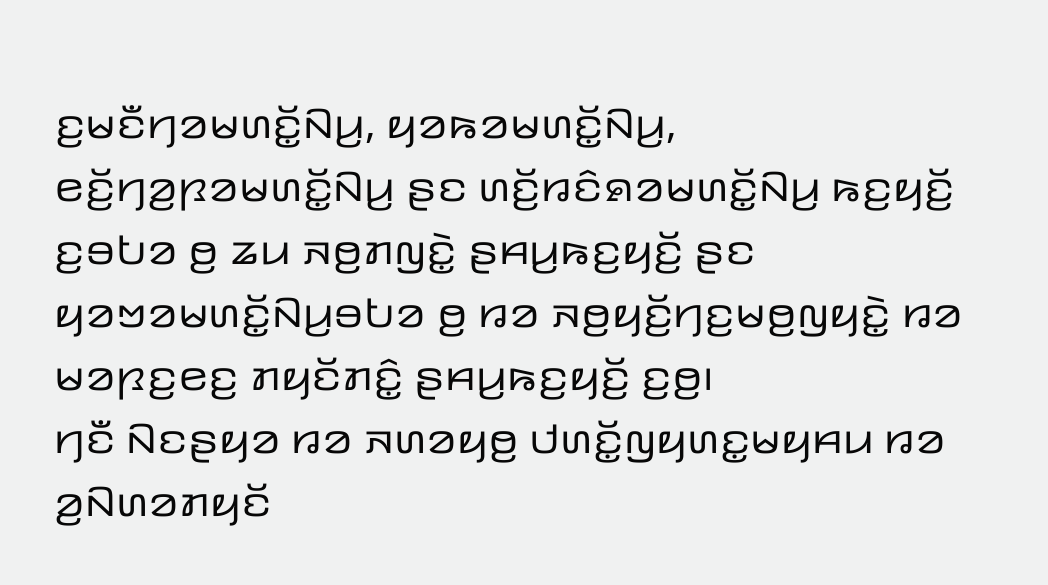ꤢ꤬ꤗꤢꤪꤚꤤꤗꤛꤢꤩ꤭ꤡꤣ꤬, ꤟꤤꤒꤤꤗꤛꤢꤩ꤭ꤡꤣ꤬, ꤕꤢꤩ꤬ꤚꤤ꤬ꤐꤤꤗꤛꤢꤩ꤭ꤡꤣ꤬ ꤔꤢ ꤛꤢꤩ꤬ꤙꤢꤨꤎꤤꤗꤛꤢꤩ꤭ꤡꤣ꤬ ꤒꤢ꤬ꤟꤢꤩ꤬ ꤢ꤬ꤋꤝꤤ ꤥ꤬ ꤘꤣ ꤏꤥ꤬ꤊꤜꤢꤧ꤭ ꤔꤌꤣ꤬ꤒꤢ꤬ꤟꤢꤩ꤬ ꤔꤢ ꤟꤤꤠꤤꤗꤛꤢꤩ꤭ꤡꤣ꤬ꤋꤝꤤ ꤥ꤬ ꤙꤤ ꤏꤥ꤬ꤟꤢꤩ꤬ꤚꤢ꤬ꤗꤥ꤬ꤜꤟꤢꤧ꤭ ꤙꤤ ꤗꤤꤐꤢ꤬ꤕꤢ꤬ ꤊꤟꤢꤩꤊꤢꤨ꤭ ꤔꤌꤣ꤬ꤒꤢ꤬ꤟꤢꤩ꤬ ꤢ꤬ꤥ꤬꤯
ꤚꤢꤪ ꤡꤢꤔꤟꤤ ꤙꤤ ꤏꤛꤤꤟꤥ꤬ ꤓꤛꤢꤩ꤭ꤜꤟꤛꤢ꤭ꤗꤟꤌꤣ ꤙꤤ ꤤ꤬ꤡꤛꤤꤊꤟꤢꤩ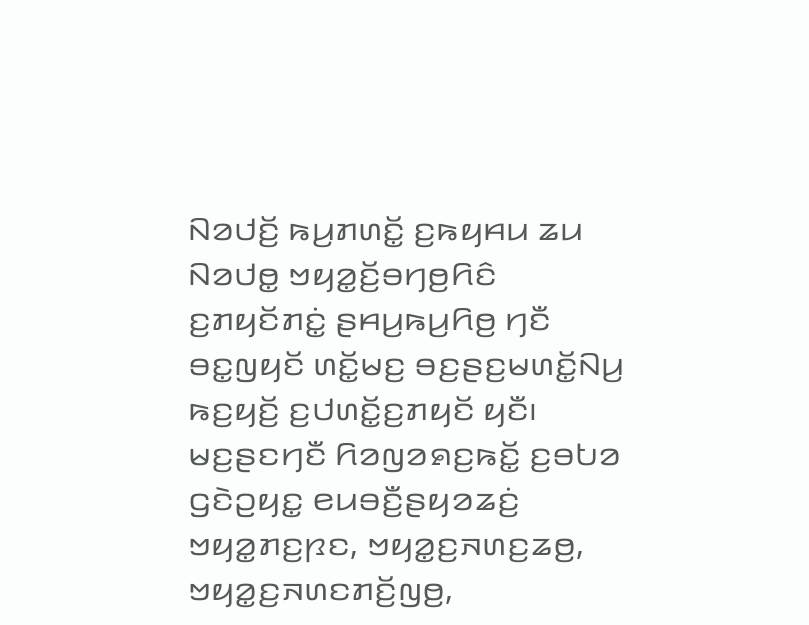ꤡꤤꤓꤢꤩ꤬ ꤒꤣ꤬ꤊꤛꤢꤩ꤭ ꤢ꤬ꤒꤟꤌꤣ ꤘꤣ ꤡꤤꤓꤥ꤭ ꤠꤟꤤ꤭ꤢꤩ꤬ꤋꤚꤥ꤬ꤖꤢꤨ ꤢ꤬ꤊꤟꤢꤩꤊꤢꤦ꤭ ꤔꤌꤣ꤬ꤒꤣ꤬ꤖꤥ꤬ ꤚꤢꤪ ꤋꤢ꤭ꤜꤟꤢꤩ ꤛꤢꤩ꤭ꤗꤢ꤬ ꤋꤢ꤬ꤔꤢ꤬ꤗꤛꤢꤩ꤭ꤡꤣ꤬ ꤒꤢ꤬ꤟꤢꤩ꤬ ꤢ꤬ꤓꤛꤢꤩ꤭ꤢ꤬ꤊꤟꤢꤩ ꤟꤢꤪ꤯ ꤗꤢ꤬ꤔꤢꤚꤢꤪ ꤖꤤꤜꤤꤎꤢ꤬ꤒꤢꤩ꤭ ꤢ꤬ꤋꤝꤤ ꤞꤢꤧꤑꤟꤢ꤭ ꤕꤣꤋꤢꤪ꤬ꤔꤟꤤꤘꤢꤦ꤬ ꤠꤟꤤ꤭ꤊꤢ꤬ꤐꤢ, ꤠꤟꤤ꤭ꤢ꤬ꤏꤛꤢ꤬ꤘꤥ꤬, ꤠꤟꤤ꤭ꤢ꤬ꤏꤛꤢꤊꤢꤩ꤬ꤜꤥ꤬,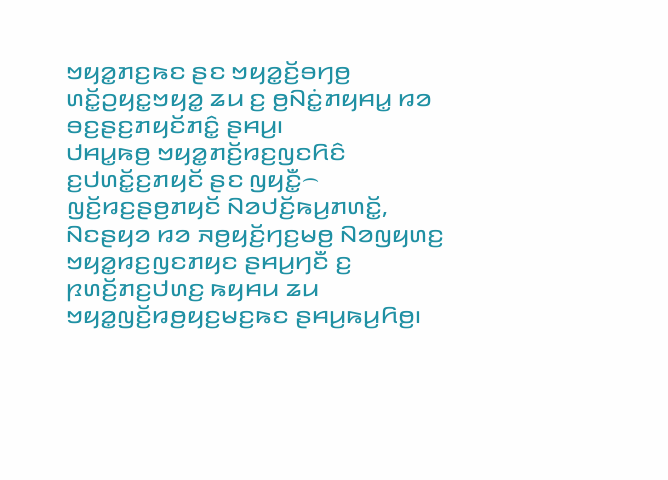ꤠꤟꤤ꤭ꤊꤢ꤬ꤒꤢ ꤔꤢ ꤠꤟꤤ꤭ꤢꤩ꤬ꤋꤚꤥ꤬ ꤛꤢꤩ꤭ꤑꤟꤢ꤭ꤠꤟꤤ꤭ ꤘꤣ ꤢ꤬ ꤥ꤬ꤡꤢꤦ꤭ꤊꤟꤌꤣ꤭ ꤙꤤ ꤋꤢ꤬ꤔꤢ꤬ꤊꤟꤢꤩꤊꤢꤨ꤭ ꤔꤌꤣ꤬꤯
ꤓꤌꤣ꤭ꤒꤥ꤬ ꤠꤟꤤ꤭ꤊꤢꤩ꤬ꤙꤢ꤬ꤜꤢꤖꤢꤨ ꤢ꤬ꤓꤛꤢꤩ꤭ꤢ꤬ꤊꤟꤢꤩ ꤔꤢ ꤜꤟꤢꤪ꤭꤮ ꤜꤢꤩ꤬ꤙꤢ꤬ꤔꤥ꤬ꤊꤟꤢꤩ ꤡꤤꤓꤢꤩ꤬ꤒꤣ꤬ꤊꤛꤢꤩ꤭, ꤡꤢꤔꤟꤤ ꤙꤤ ꤏꤥ꤬ꤟꤢꤩ꤬ꤚꤢ꤬ꤗꤥ꤬ ꤡꤤꤜꤟꤛꤢ꤬ ꤠꤟꤤ꤭ꤙꤢ꤬ꤜꤢꤊꤟꤢ ꤔꤌꤣ꤬ꤚꤢꤪ ꤢ꤬ ꤐꤛꤢꤩ꤬ꤊꤢ꤬ꤓꤛꤢ꤬ ꤒꤟꤌꤣ ꤘꤣ ꤠꤟꤤ꤭ꤜꤢꤩ꤬ꤙꤥ꤬ꤟꤢ꤬ꤗꤢ꤬ꤒꤢ ꤔꤌꤣ꤬ꤒꤣ꤬ꤖꤥ꤬꤯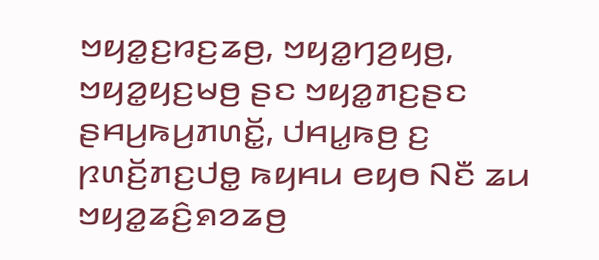ꤠꤟꤤ꤭ꤢ꤬ꤙꤢ꤬ꤘꤥ꤬, ꤠꤟꤤ꤭ꤚꤤ꤬ꤟꤥ꤬, ꤠꤟꤤ꤭ꤟꤢ꤬ꤗꤥ꤬ ꤔꤢ ꤠꤟꤤ꤭ꤊꤢ꤬ꤔꤢ ꤔꤌꤣ꤬ꤒꤣ꤬ꤊꤛꤢꤩ꤭, ꤓꤌꤣ꤭ꤒꤥ꤬ ꤢ꤬ ꤐꤛꤢꤩ꤬ꤊꤢ꤬ꤓꤥ꤭ ꤒꤟꤌꤣ ꤕꤟꤥ ꤡꤢꤪ ꤘꤣ ꤠꤟꤤ꤭ꤘꤢꤨ꤬ꤎꤤꤘꤥ꤬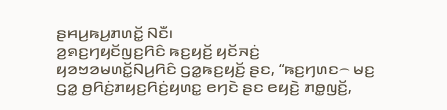ꤔꤌꤣ꤬ꤒꤣ꤬ꤊꤛꤢꤩ꤭ ꤡꤢꤪ꤯
ꤤ꤬ꤎꤢ꤬ꤚꤟꤢꤩꤜꤢ꤬ꤖꤢꤨ ꤒꤢ꤬ꤟꤢꤩ꤬ ꤟꤢꤩꤏꤢꤦ꤬ ꤟꤤꤠꤤꤗꤛꤢꤩ꤭ꤡꤣ꤬ꤖꤢꤨ ꤞꤤ꤭ꤒꤢ꤬ꤟꤢꤩ꤬ ꤔꤢ, “ꤒꤢ꤬ꤚꤛꤢ꤮ ꤗꤢ꤬ ꤞꤤ꤭ ꤥ꤬ꤖꤢꤦ꤬ꤊꤟꤢ꤬ꤖꤢꤦ꤬ꤟꤛꤢ꤭ ꤕꤚꤢꤧ ꤔꤢ ꤕꤟꤢꤧ꤬ ꤊꤥ꤭ꤜꤢꤩ꤬,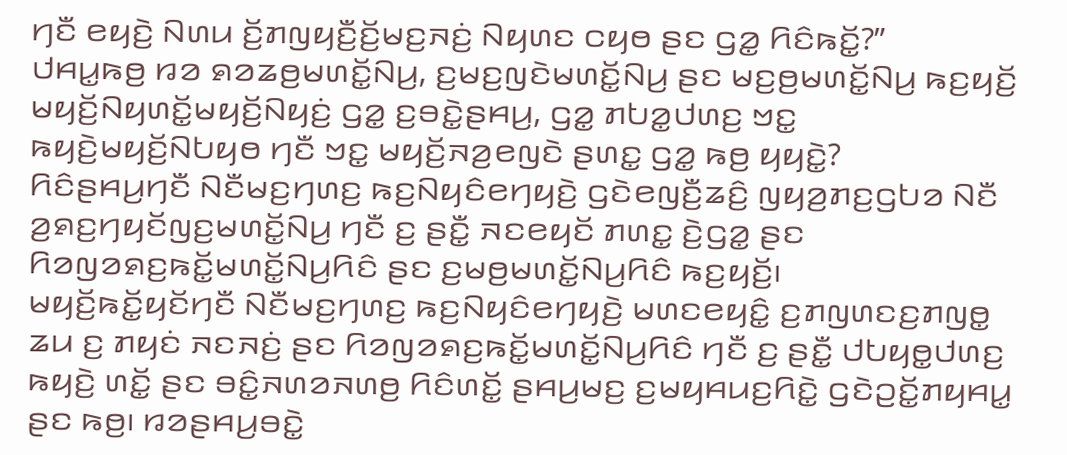ꤚꤢꤪ ꤕꤟꤢꤧ꤬ ꤡꤛꤣ ꤢꤩ꤬ꤊꤜꤟꤢꤪ꤬ꤢꤩ꤬ꤗꤢ꤬ꤏꤢꤦ꤬ ꤡꤟꤛꤢ ꤍꤟꤥ ꤔꤢ ꤞꤤ꤭ ꤖꤢꤨꤒꤢꤩ꤭?”
ꤓꤌꤣ꤭ꤒꤥ꤬ ꤙꤤ ꤎꤤꤘꤥ꤬ꤗꤛꤢꤩ꤭ꤡꤣ꤬, ꤢ꤬ꤗꤢ꤬ꤜꤢꤧꤗꤛꤢꤩ꤭ꤡꤣ꤬ ꤔꤢ ꤗꤢ꤬ꤥ꤬ꤗꤛꤢꤩ꤭ꤡꤣ꤬ ꤒꤢ꤬ꤟꤢꤩ꤬ ꤗꤟꤢꤩ꤬ꤡꤟꤛꤢꤩ꤭ꤗꤟꤢꤩ꤬ꤡꤟꤢꤦ꤬ ꤞꤤ꤭ ꤢ꤬ꤋꤢꤧ꤭ꤔꤌꤣ꤬, ꤞꤤ꤭ ꤊꤝꤤ꤭ꤓꤛꤢ꤬ ꤠꤢ꤭ ꤒꤟꤢꤧ꤬ꤗꤟꤢꤩ꤬ꤡꤝꤟꤥ ꤚꤢꤪ ꤠꤢ꤭ ꤗꤟꤢꤩ꤬ꤏꤤ꤬ꤕꤜꤢꤧ ꤔꤛꤢ꤭ ꤞꤤ꤭ ꤒꤥ꤬ ꤟꤟꤢꤧ꤭?
ꤖꤢꤨꤔꤌꤣ꤬ꤚꤢꤪ ꤡꤢꤪꤗꤢ꤬ꤚꤛꤢ꤬ ꤒꤢ꤬ꤡꤟꤢꤨꤕꤚꤟꤢꤧ꤬ ꤞꤢꤧꤕꤜꤢꤪ꤬ꤘꤢꤨ꤬ ꤜꤟꤤ꤬ꤊꤢ꤬ꤞꤝꤤ ꤡꤢꤪ ꤤ꤬ꤎꤢ꤬ꤚꤟꤢꤩꤜꤢ꤬ꤗꤛꤢꤩ꤭ꤡꤣ꤬ ꤚꤢꤪ ꤢ꤬ ꤔꤢꤪ꤭ ꤏꤢꤕꤟꤢꤩ ꤊꤛꤢ꤭ ꤢꤧ꤬ꤞꤤ꤭ ꤔꤢ ꤖꤤꤜꤤꤎꤢ꤬ꤒꤢꤩ꤭ꤗꤛꤢꤩ꤭ꤡꤣ꤬ꤖꤢꤨ ꤔꤢ ꤢ꤬ꤗꤥ꤬ꤗꤛꤢꤩ꤭ꤡꤣ꤬ꤖꤢꤨ ꤒꤢ꤬ꤟꤢꤩ꤬꤯
ꤗꤟꤢꤩ꤬ꤒꤢꤩ꤭ꤟꤢꤩꤚꤢꤪ ꤡꤢꤪꤗꤢ꤬ꤚꤛꤢ꤬ ꤒꤢ꤬ꤡꤟꤢꤨꤕꤚꤟꤢꤧ꤬ ꤗꤛꤢꤕꤟꤢꤨ꤭ ꤢ꤬ꤊꤜꤛꤢꤢ꤬ꤊꤜꤥ꤭ ꤘꤣ ꤢ꤬ ꤊꤟꤢꤦ ꤏꤢꤏꤢꤦ꤬ ꤔꤢ ꤖꤤꤜꤤꤎꤢ꤬ꤒꤢꤩ꤭ꤗꤛꤢꤩ꤭ꤡꤣ꤬ꤖꤢꤨ ꤚꤢꤪ ꤢ꤬ ꤔꤢꤪ꤭ ꤓꤝꤟꤥ꤭ꤓꤛꤢ꤬ ꤒꤟꤢꤧ꤬ ꤛꤢꤩ꤭ ꤔꤢ ꤋꤢꤨ꤭ꤏꤛꤤꤏꤛꤥ꤬ ꤖꤢꤨꤛꤢꤩ꤭ ꤔꤌꤣ꤬ꤗꤢ꤬ ꤢ꤬ꤗꤟꤌꤣꤢ꤬ꤖꤢꤧ꤭ ꤞꤢꤧꤑꤢꤩ꤭ꤊꤟꤌꤣ꤭ ꤔꤢ ꤒꤥ꤬꤯ ꤙꤤꤔꤌꤣ꤬ꤋꤢꤧ꤭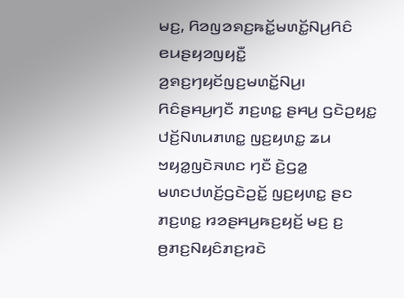ꤗꤢ꤬, ꤖꤤꤜꤤꤎꤢ꤬ꤒꤢꤩ꤭ꤗꤛꤢꤩ꤭ꤡꤣ꤬ꤖꤢꤨ ꤕꤣꤔꤟꤤꤜꤟꤢꤪ꤭ ꤤ꤬ꤎꤢ꤬ꤚꤟꤢꤩꤜꤢ꤬ꤗꤛꤢꤩ꤭ꤡꤣ꤬꤯
ꤖꤢꤨꤔꤌꤣ꤬ꤚꤢꤪ ꤊꤢ꤬ꤛꤢ꤭ ꤔꤌꤣ꤬ ꤞꤢꤧꤑꤟꤢ꤭ ꤓꤢꤩ꤬ꤡꤛꤣꤊꤛꤢ꤭ ꤜꤢ꤬ꤟꤛꤢ꤭ ꤘꤣ ꤠꤟꤤ꤭ꤜꤢꤧꤏꤛꤢ ꤚꤢꤪ ꤢꤧ꤬ꤞꤤ꤭ ꤗꤛꤢꤓꤛꤢꤩ꤬ꤞꤢꤧꤑꤢꤩ꤭ ꤜꤢ꤬ꤟꤛꤢ꤭ ꤔꤢ ꤊꤢ꤬ꤛꤢ꤭ ꤙꤤꤔꤌꤣ꤬ꤒꤢ꤬ꤟꤢꤩ꤬ ꤗꤢ꤬ ꤢ꤬ ꤥ꤬ꤊꤢ꤬ꤡꤟꤢꤨꤊꤢ꤬ꤙꤢꤧ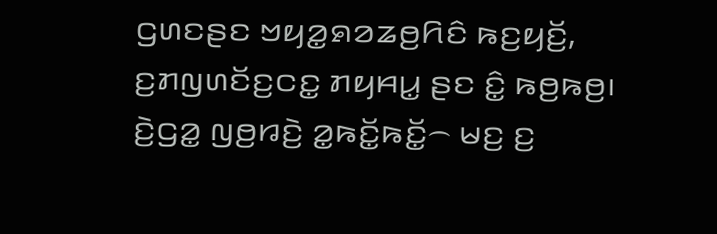ꤞꤛꤢꤔꤢ ꤠꤟꤤ꤭ꤎꤤꤘꤥ꤬ꤖꤢꤨ ꤒꤢ꤬ꤟꤢꤩ꤬, ꤢ꤬ꤊꤜꤛꤢꤩꤢ꤬ꤍꤢ꤭ ꤊꤟꤌꤣ꤭ ꤔꤢ ꤢꤨ꤭ ꤒꤥ꤬ꤒꤥ꤬꤯ ꤢꤧ꤬ꤞꤤ꤭ ꤜꤥ꤬ꤙꤢꤧ꤬ ꤤ꤭ꤒꤢꤩ꤭ꤒꤢꤩ꤭꤮ ꤗꤢ꤬ ꤢ꤬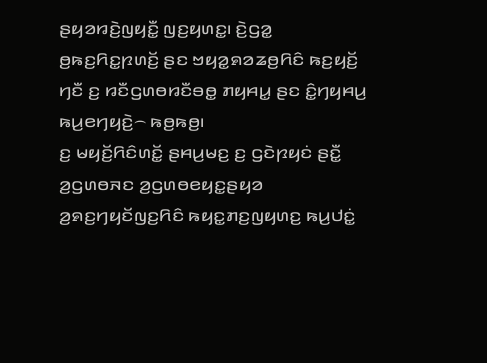ꤔꤟꤤꤙꤢꤧ꤬ꤜꤟꤢꤪ꤭ ꤜꤢ꤬ꤟꤛꤢ꤭꤯ ꤢꤧ꤬ꤞꤤ꤭ ꤥ꤬ꤒꤢ꤬ꤖꤢ꤭ꤐꤛꤢꤩ꤬ ꤔꤢ ꤠꤟꤤ꤭ꤎꤤꤘꤥ꤬ꤖꤢꤨ ꤒꤢ꤬ꤟꤢꤩ꤬ ꤚꤢꤪ ꤢ꤬ ꤙꤢꤪꤞꤛꤥꤙꤢꤪꤋꤥ꤭ ꤊꤟꤌꤣ꤭ ꤔꤢ ꤢꤨ꤭ꤚꤟꤌꤣ꤬ ꤒꤣ꤬ꤕꤚꤟꤢꤧ꤬꤮ ꤒꤥ꤬ꤒꤥ꤬꤯
ꤢ꤬ ꤗꤟꤢꤩ꤬ꤖꤢꤨꤛꤢꤩ꤭ ꤔꤌꤣ꤬ꤗꤢ꤬ ꤢ꤬ ꤞꤢꤧꤐꤟꤢꤦ ꤔꤢꤪ꤭ ꤤ꤬ꤞꤛꤥꤏꤢ ꤤ꤬ꤞꤛꤥꤕꤟꤢ꤭ꤔꤟꤤ ꤤ꤬ꤎꤢ꤬ꤚꤟꤢꤩꤜꤢ꤬ꤖꤢꤨ ꤒꤟꤢ꤭ꤊꤢ꤬ꤜꤟꤛꤢ꤬ ꤒꤣ꤬ꤓꤢꤦ꤭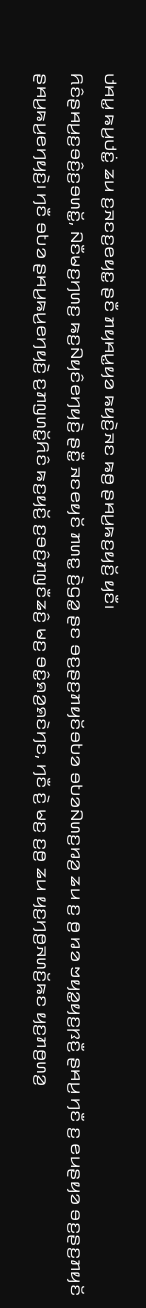ꤓꤌꤣ꤭ ꤒꤣ꤬ꤓꤢꤦ꤭ ꤘꤣ ꤢ꤬ꤏꤢꤢ꤬ꤕꤟꤢ꤭ ꤔꤢꤪ ꤊꤟꤌꤣ꤭ꤟꤤ ꤒꤟꤢꤧ꤬ꤏꤢ ꤒꤥ꤬ ꤔꤌꤣ꤬ꤒꤢ꤬ꤟꤢꤩ꤬ ꤟꤢꤪ꤯
ꤖꤢꤨꤔꤌꤣ꤬ꤢ꤬ꤋꤢꤨ꤬ꤢ꤬ꤋꤛꤢꤩ꤭, ꤡꤢꤪꤗꤢ꤬ꤚꤛꤢ꤬ ꤒꤢ꤬ꤡꤟꤢꤨꤕꤚꤟꤢꤧ꤬ ꤔꤢꤪ꤭ ꤏꤢꤕꤟꤢꤩ ꤊꤛꤢ꤭ ꤢꤧ꤬ꤞꤤ꤭ ꤔꤢ ꤋꤢ꤬ꤔꤢ꤬ꤊꤟꤢꤩꤋꤝꤤ ꤋꤝꤤꤡꤛꤢ꤬ꤙꤤ꤬ ꤘꤣ ꤢ꤬ ꤥ꤬ ꤙꤤ ꤠꤟꤤ꤭ꤟꤢ꤬ꤐꤢꤪ꤬ ꤔꤌꤣ꤬ ꤚꤢꤪ ꤢ꤬ ꤕꤣꤔꤟꤤ ꤋꤢ꤬ꤔꤢ꤬ꤊꤟꤢꤩ ꤔꤌꤣ꤬ꤒꤣ꤬ꤕꤚꤟꤢꤧ꤬꤯ ꤚꤢꤪ ꤋꤝꤤ ꤔꤌꤣ꤬ꤒꤣ꤬ꤕꤚꤟꤢꤧ꤬ ꤢ꤬ꤊꤜꤛꤢꤩ꤭ꤖꤢꤨ ꤒꤢ꤬ꤟꤢꤩ꤬ ꤢ꤬ꤋꤢꤨ꤬ꤊꤜꤢꤪꤘꤢꤨ꤬ ꤗꤢ꤬ ꤋꤢꤨ꤭ꤎꤤ꤬ꤎꤢꤧꤚꤢ, ꤚꤢꤪ ꤢꤧ꤬ ꤗꤢ꤬ ꤢ꤬ꤥ꤬ ꤘꤣ ꤟꤢ꤬ꤚꤥ꤬ꤏꤛꤢꤩ꤬ꤒꤢ ꤟꤢ꤬ꤊꤥ꤬ꤛꤤ꤬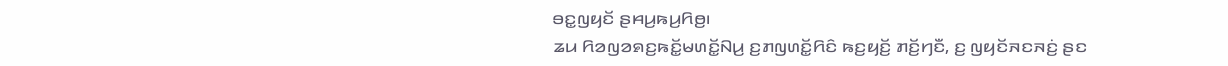ꤋꤢ꤭ꤜꤟꤢꤩ ꤔꤌꤣ꤬ꤒꤣ꤬ꤖꤥ꤬꤯
ꤘꤣ ꤖꤤꤜꤤꤎꤢ꤬ꤒꤢꤩ꤭ꤗꤛꤢꤩ꤭ꤡꤣ꤬ ꤢ꤬ꤊꤜꤛꤢꤩ꤭ꤖꤢꤨ ꤒꤢ꤬ꤟꤢꤩ꤬ ꤊꤢꤩ꤬ꤚꤢꤪ, ꤢ꤬ ꤜꤟꤢꤩꤏꤢꤏꤢꤦ꤬ ꤔꤢ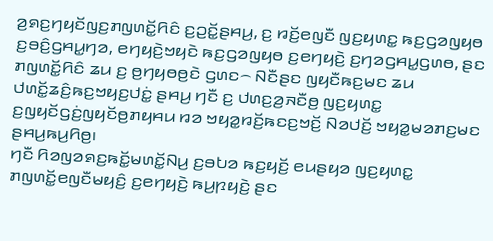ꤤ꤬ꤎꤢ꤬ꤚꤟꤢꤩꤜꤢ꤬ꤊꤜꤛꤢꤩ꤭ꤖꤢꤨ ꤢ꤬ꤑꤢꤩ꤭ꤔꤌꤣ꤬, ꤢ꤬ ꤙꤢꤩ꤬ꤕꤜꤢꤪ ꤜꤢ꤬ꤟꤛꤢ꤭ ꤒꤢ꤬ꤞꤤꤜꤟꤥ ꤢ꤬ꤋꤢꤨ꤬ꤞꤌꤣ꤭ꤚꤤ, ꤕꤚꤟꤢꤧ꤬ꤠꤟꤢꤧ ꤒꤢ꤬ꤞꤤꤜꤟꤥ ꤢ꤬ꤕꤚꤟꤢꤧ꤬ ꤢ꤬ꤚꤤꤞꤌꤣ꤭ꤞꤛꤥ, ꤔꤢ ꤊꤜꤛꤢꤩ꤭ꤖꤢꤨ ꤘꤣ ꤢ꤬ ꤥ꤬ꤚꤟꤥꤥ꤬ꤢꤧ ꤞꤛꤢ꤮ ꤡꤢꤪꤔꤢ ꤜꤟꤢꤪꤒꤢ꤬ꤗꤢ ꤘꤣ ꤓꤛꤢꤩ꤭ꤘꤢꤨ꤬ꤒꤢ꤬ꤠꤟꤢ꤬ꤓꤢꤦ꤭ ꤔꤌꤣ꤬ ꤚꤢꤪ ꤢ꤬ ꤓꤛꤢ꤬ꤤ꤬ꤏꤢꤪꤥ꤬ ꤜꤢ꤬ꤟꤛꤢ꤭ ꤢ꤬ꤜꤟꤢꤩꤞꤢꤦ꤬ꤜꤟꤢꤩꤥ꤬ꤊꤟꤌꤣ ꤙꤤ ꤠꤟꤤ꤭ꤙꤢꤩ꤬ꤒꤢꤢ꤬ꤠꤢꤩ꤬ ꤡꤤꤓꤢꤩ꤬ ꤠꤟꤤ꤭ꤗꤤꤊꤢ꤬ꤗꤢ ꤔꤌꤣ꤬ꤒꤣ꤬ꤖꤥ꤬꤯
ꤚꤢꤪ ꤖꤤꤜꤤꤎꤢ꤬ꤒꤢꤩ꤭ꤗꤛꤢꤩ꤭ꤡꤣ꤬ ꤢ꤬ꤋꤝꤤ ꤒꤢ꤬ꤟꤢꤩ꤬ ꤕꤣꤔꤟꤤ ꤜꤢ꤬ꤟꤛꤢ꤭ ꤊꤜꤛꤢꤩ꤭ꤕꤜꤢꤪꤗꤟꤢꤨ꤬ ꤢ꤬ꤕꤚꤟꤢꤧ꤬ ꤒꤣ꤬ꤐꤟꤢꤧ꤬ ꤔꤢ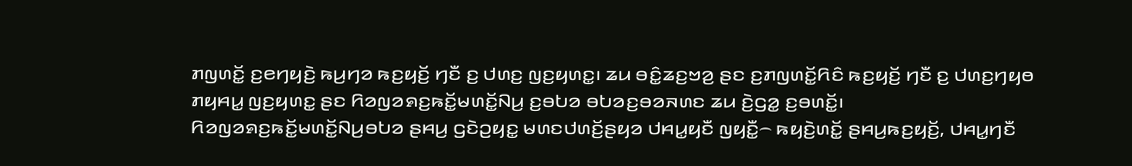ꤊꤜꤛꤢꤩ꤭ ꤢ꤬ꤕꤚꤟꤢꤧ꤬ ꤒꤣ꤬ꤚꤤ ꤒꤢ꤬ꤟꤢꤩ꤬ ꤚꤢꤪ ꤢ꤬ ꤓꤛꤢ꤬ ꤜꤢ꤬ꤟꤛꤢ꤭꤯ ꤘꤣ ꤋꤢꤨ꤭ꤘꤢ꤬ꤠꤤ꤬ ꤔꤢ ꤢ꤬ꤊꤜꤛꤢꤩ꤭ꤖꤢꤨ ꤒꤢ꤬ꤟꤢꤩ꤬ ꤚꤢꤪ ꤢ꤬ ꤓꤛꤢ꤬ꤚꤟꤥ ꤊꤟꤌꤣ꤭ ꤜꤢ꤬ꤟꤛꤢ꤭ ꤔꤢ ꤖꤤꤜꤤꤎꤢ꤬ꤒꤢꤩ꤭ꤗꤛꤢꤩ꤭ꤡꤣ꤬ ꤢ꤬ꤋꤝꤤ ꤋꤝꤤꤢ꤬ꤋꤤꤏꤛꤢ ꤘꤣ ꤢꤧ꤬ꤞꤤ꤭ ꤢ꤬ꤋꤛꤢꤩ꤭꤯
ꤖꤤꤜꤤꤎꤢ꤬ꤒꤢꤩ꤭ꤗꤛꤢꤩ꤭ꤡꤣ꤬ꤋꤝꤤ ꤔꤌꤣ꤬ ꤞꤢꤧꤑꤟꤢ꤭ ꤗꤛꤢꤓꤛꤢꤩ꤬ꤔꤟꤤ ꤓꤌꤣ꤭ꤟꤢꤪ ꤜꤟꤢꤪ꤭꤮ ꤒꤟꤢꤧ꤬ꤛꤢꤩ꤭ ꤔꤌꤣ꤬ꤒꤢ꤬ꤟꤢꤩ꤬, ꤓꤌꤣ꤭ꤚꤢꤪ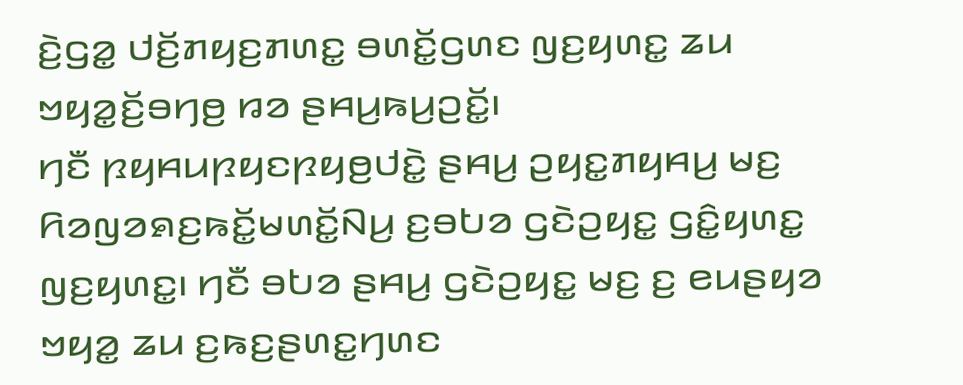ꤢꤧ꤬ꤞꤤ꤭ ꤓꤢꤩ꤬ꤊꤟꤢ꤬ꤊꤛꤢ꤭ ꤋꤛꤢꤩ꤭ꤞꤛꤢ ꤜꤢ꤬ꤟꤛꤢ꤭ ꤘꤣ ꤠꤟꤤ꤭ꤢꤩ꤬ꤋꤚꤥ꤬ ꤙꤤ ꤔꤌꤣ꤬ꤒꤣ꤬ꤑꤢꤩ꤭꤯
ꤚꤢꤪ ꤐꤟꤌꤣꤐꤟꤢꤐꤟꤥ꤬ꤓꤢꤧ꤭ ꤔꤌꤣ꤬ ꤑꤟꤢ꤭ꤊꤟꤌꤣ꤬ ꤗꤢ꤬ ꤖꤤꤜꤤꤎꤢ꤬ꤒꤢꤩ꤭ꤗꤛꤢꤩ꤭ꤡꤣ꤬ ꤢ꤬ꤋꤝꤤ ꤞꤢꤧꤑꤟꤢ꤭ ꤞꤢꤨ꤭ꤟꤛꤢ꤭ ꤜꤢ꤬ꤟꤛꤢ꤭꤯ ꤚꤢꤪ ꤋꤝꤤ ꤔꤌꤣ꤬ ꤞꤢꤧꤑꤟꤢ꤭ ꤗꤢ꤬ ꤢ꤬ ꤕꤣꤔꤟꤤ ꤠꤟꤤ꤭ ꤘꤣ ꤢ꤬ꤒꤢ꤬ꤔꤛꤢ꤭ꤚꤛꤢ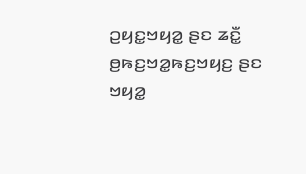ꤑꤟꤢ꤭ꤠꤟꤤ꤭ ꤔꤢ ꤘꤢꤪ꤭ ꤥ꤬ꤒꤢ꤬ꤠꤤ꤭ꤒꤢ꤬ꤠꤟꤢ꤬ ꤔꤢ ꤠꤟꤤ꤭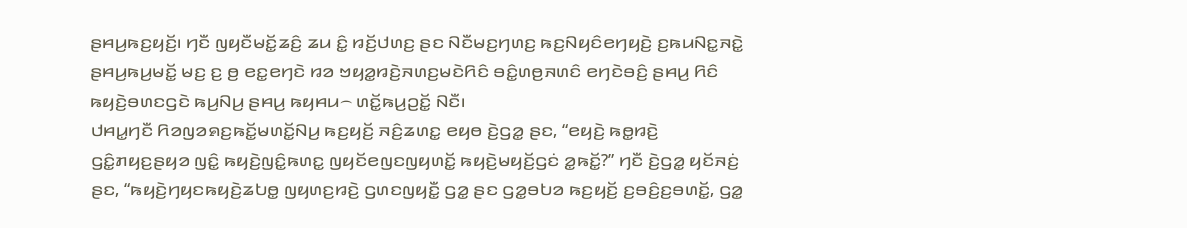ꤔꤌꤣ꤬ꤒꤢ꤬ꤟꤢꤩ꤬꤯ ꤚꤢꤪ ꤜꤟꤢꤪꤗꤢꤩ꤭ꤘꤢꤨ꤬ ꤘꤣ ꤢꤨ꤭ ꤙꤢꤩ꤬ꤓꤛꤢ꤬ ꤔꤢ ꤡꤢꤪꤗꤢ꤬ꤚꤛꤢ꤬ ꤒꤢ꤬ꤡꤟꤢꤨꤕꤚꤟꤢꤧ꤬ ꤢ꤬ꤒꤣꤡꤢ꤭ꤏꤢꤧ꤭ ꤔꤌꤣ꤬ꤒꤣ꤬ꤗꤢꤩ꤭ ꤗꤢ꤬ ꤢ꤬ ꤥ꤬ ꤕꤢ꤭ꤕꤚꤢꤧ ꤙꤤ ꤠꤟꤤ꤭ꤙꤢꤧ꤬ꤏꤛꤢ꤬ꤗꤢꤧꤖꤢꤨ ꤋꤢꤨ꤭ꤛꤥ꤬ꤏꤛꤢꤨ ꤕꤚꤢꤧꤋꤢꤨ꤬ ꤔꤌꤣ꤬ ꤖꤢꤨ ꤒꤟꤢꤧ꤬ꤋꤛꤢꤞꤢꤧ ꤒꤣ꤬ꤡꤣ꤬ ꤔꤌꤣ꤬ ꤒꤟꤌꤣ꤮ ꤛꤢꤩ꤭ꤒꤣ꤬ꤑꤢꤩ꤭ ꤡꤢꤪ꤯
ꤓꤌꤣ꤭ꤚꤢꤪ ꤖꤤꤜꤤꤎꤢ꤬ꤒꤢꤩ꤭ꤗꤛꤢꤩ꤭ꤡꤣ꤬ ꤒꤢ꤬ꤟꤢꤩ꤬ ꤏꤢꤨ꤬ꤘꤛꤢ꤭ ꤕꤟꤥ ꤢꤧ꤬ꤞꤤ꤭ ꤔꤢ, “ꤕꤟꤢꤧ꤬ ꤒꤥ꤭ꤙꤢꤧ꤬ ꤞꤢꤨ꤭ꤊꤟꤢ꤬ꤔꤟꤤ ꤜꤢꤨ꤭ ꤒꤟꤢꤧ꤬ꤜꤢꤨ꤭ꤒꤛꤢ꤭ ꤜꤟꤢꤩꤕꤜꤢꤜꤟꤛꤢꤩ꤭ ꤒꤟꤢꤧ꤬ꤗꤟꤢꤩ꤬ꤞꤢꤦ ꤤ꤭ꤒꤢꤩ꤭?” ꤚꤢꤪ ꤢꤧ꤬ꤞꤤ꤭ ꤟꤢꤩꤏꤢꤦ꤬ ꤔꤢ, “ꤒꤟꤢꤧ꤬ꤚꤟꤢꤒꤟꤢꤧ꤬ꤘꤝꤥ꤭ ꤜꤟꤛꤢ꤬ꤙꤢꤧ꤬ ꤞꤛꤢꤜꤟꤢꤪ꤭ ꤞꤤ꤭ ꤔꤢ ꤞꤤ꤭ꤋꤝꤤ ꤒꤢ꤬ꤟꤢꤩ꤬ ꤢ꤬ꤋꤢꤨ꤬ꤢ꤬ꤋꤛꤢꤩ꤭, ꤞꤤ꤭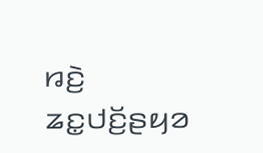ꤙꤢꤧ꤬ ꤘꤢ꤭ꤓꤢꤩ꤬ꤔꤟꤤ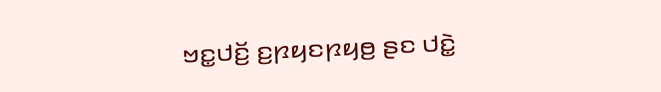ꤠꤢ꤭ꤓꤢꤩ꤬ ꤢ꤬ꤐꤟꤢꤐꤟꤥ꤬ ꤔꤢ ꤓꤢꤧ꤭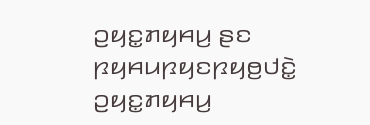ꤑꤟꤢ꤭ꤊꤟꤌꤣ꤬ ꤔꤢ ꤐꤟꤌꤣꤐꤟꤢꤐꤟꤥ꤬ꤓꤢꤧ꤭ ꤑꤟꤢ꤭ꤊꤟꤌꤣ꤬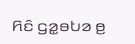ꤖꤢꤨ ꤞꤤ꤭ꤋꤝꤤ ꤥ꤬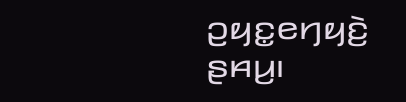ꤑꤟꤢ꤭ꤕꤚꤟꤢꤧ꤬ ꤔꤌꤣ꤬꤯